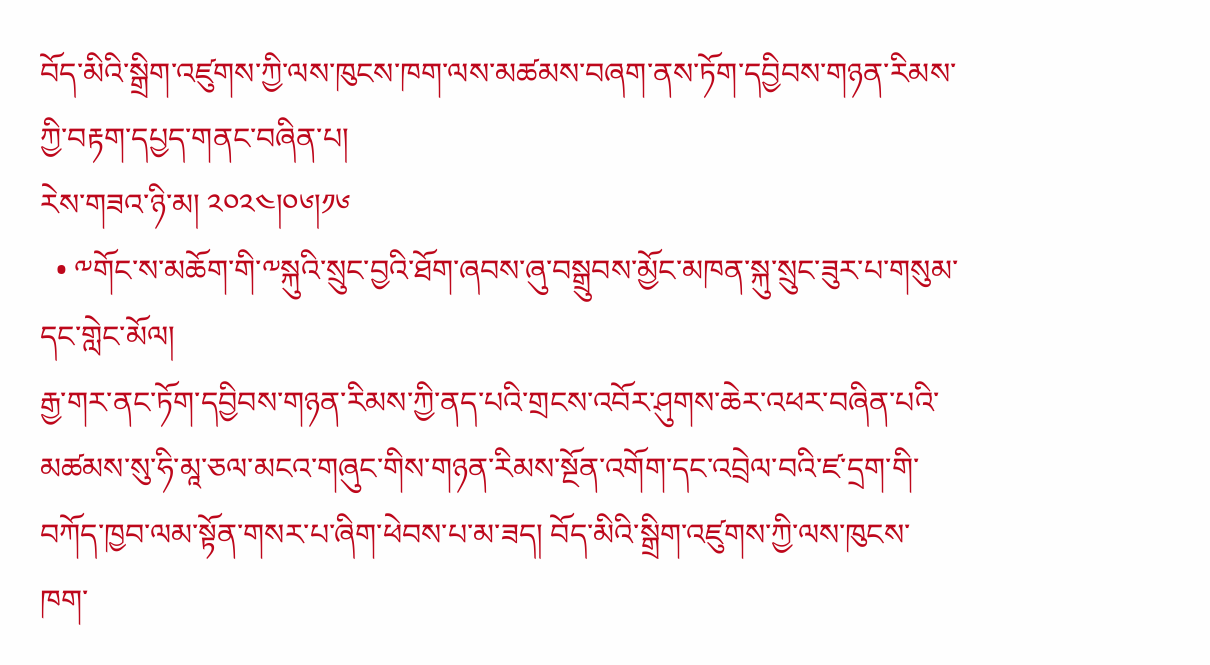བོད་མིའི་སྒྲིག་འཛུགས་ཀྱི་ལས་ཁུངས་ཁག་ལས་མཚམས་བཞག་ནས་ཏོག་དབྱིབས་གཉན་རིམས་ཀྱི་བརྟག་དཔྱད་གནང་བཞིན་པ།
རེས་གཟའ་ཉི་མ། ༢༠༢༤།༠༦།༡༦
  • ༸གོང་ས་མཆོག་གི་༸སྐུའི་སྲུང་བྱའི་ཐོག་ཞབས་ཞུ་བསྒྲུབས་མྱོང་མཁན་སྐུ་སྲུང་ཟུར་པ་གསུམ་དང་གླེང་མོལ།
རྒྱ་གར་ནང་ཏོག་དབྱིབས་གཉན་རིམས་ཀྱི་ནད་པའི་གྲངས་འབོར་ཤུགས་ཆེར་འཕར་བཞིན་པའི་མཚམས་སུ་ཧི་མཱ་ཅལ་མངའ་གཞུང་གིས་གཉན་རིམས་སྔོན་འགོག་དང་འབྲེལ་བའི་ཛ་དྲག་གི་བཀོད་ཁྱབ་ལམ་སྟོན་གསར་པ་ཞིག་ཕེབས་པ་མ་ཟད། བོད་མིའི་སྒྲིག་འཛུགས་ཀྱི་ལས་ཁུངས་ཁག་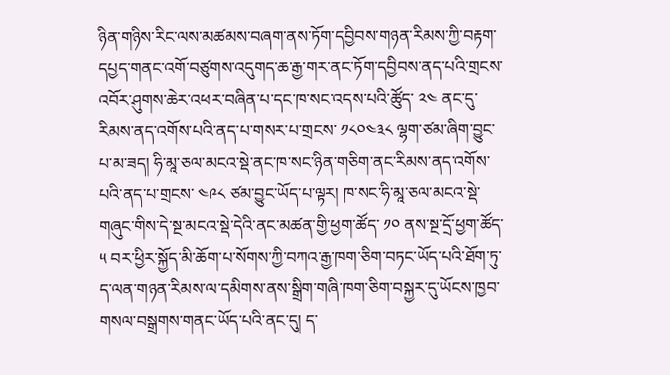ཉིན་གཉིས་རིང་ལས་མཚམས་བཞག་ནས་ཏོག་དབྱིབས་གཉན་རིམས་ཀྱི་བརྟག་དཔྱད་གནང་འགོ་བཙུགས་འདུགད་ཆ་རྒྱ་གར་ནང་ཏོག་དབྱིབས་ནད་པའི་གྲངས་འབོར་ཤུགས་ཆེར་འཕར་བཞིན་པ་དང་ཁ་སང་འདས་པའི་ཚོུད་ ༢༤ ནང་དུ་རིམས་ནད་འགོས་པའི་ནད་པ་གསར་པ་གྲངས་ ༡༨༠༤༣༨ ལྷག་ཙམ་ཞིག་བྱུང་པ་མ་ཟད། ཧི་མཱ་ཅལ་མངའ་སྡེ་ནང་ཁ་སང་ཉིན་གཅིག་ནང་རིམས་ནད་འགོས་པའི་ནད་པ་གྲངས་ ༤༩༨ ཙམ་བྱུང་ཡོད་པ་ལྟར། ཁ་སང་ཧི་མཱ་ཅལ་མངའ་སྡེ་གཞུང་གིས་དེ་སྔ་མངའ་སྡེ་དེའི་ནང་མཚན་གྱི་ཕྱག་ཚོད་ ༡༠ ནས་སྔ་དྲོ་ཕྱག་ཚོད་ ༥ བར་ཕྱིར་སྐྱོད་མི་ཆོག་པ་སོགས་ཀྱི་བཀའ་རྒྱ་ཁག་ཅིག་བཏང་ཡོད་པའི་ཐོག་ཏུ་ད་ལན་གཉན་རིམས་ལ་དམིགས་ནས་སྒྲིག་གཞི་ཁག་ཅིག་བསྐྱར་དུ་ཡོངས་ཁྱབ་གསལ་བསྒྲགས་གནང་ཡོད་པའི་ནང་དུ། ད་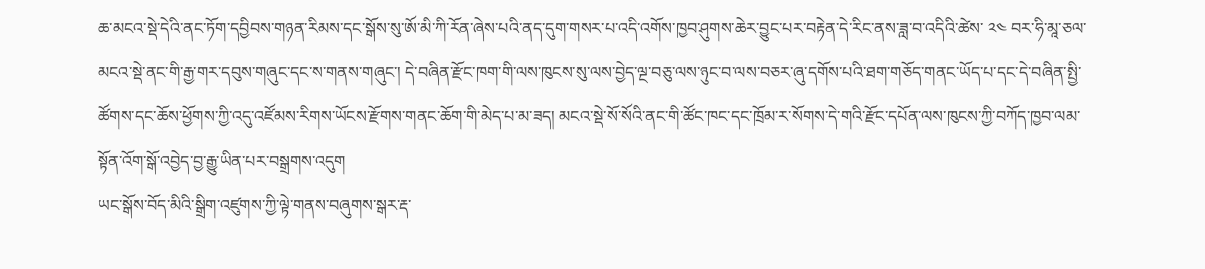ཆ་མངའ་སྡེ་དེའི་ནང་ཏོག་དབྱིབས་གཉན་རིམས་དང་སྒོས་སུ་ཨོ་མི་ཀི་རོན་ཞེས་པའི་ནད་དུག་གསར་པ་འདི་འགོས་ཁྱབ་ཤུགས་ཆེར་བྱུང་པར་བརྟེན་དེ་རིང་ནས་ཟླ་བ་འདིའི་ཚེས་ ༢༤ བར་ཧི་མཱ་ཅལ་མངའ་སྡེ་ནང་གི་རྒྱ་གར་དབུས་གཞུང་དང་ས་གནས་གཞུང་། དེ་བཞིན་རྫོང་ཁག་གི་ལས་ཁུངས་སུ་ལས་བྱེད་ལྔ་བཅུ་ལས་ཉུང་བ་ལས་བཅར་ཞུ་དགོས་པའི་ཐག་གཅོད་གནང་ཡོད་པ་དང་དེ་བཞིན་སྤྱི་ཚོགས་དང་ཆོས་ཕྱོགས་ཀྱི་འདུ་འཛོམས་རིགས་ཡོངས་རྫོགས་གནང་ཆོག་གི་མེད་པ་མ་ཟད། མངའ་སྡེ་སོ་སོའི་ནང་གི་ཚོང་ཁང་དང་ཁྲོམ་ར་སོགས་དེ་གའི་རྫོང་དཔོན་ལས་ཁུངས་ཀྱི་བཀོད་ཁྱབ་ལམ་སྟོན་འོག་སྒོ་འབྱེད་བྱ་རྒྱུ་ཡིན་པར་བསྒྲགས་འདུག
ཡང་སྒོས་བོད་མིའི་སྒྲིག་འཛུགས་ཀྱི་ལྟེ་གནས་བཞུགས་སྒར་རྡ་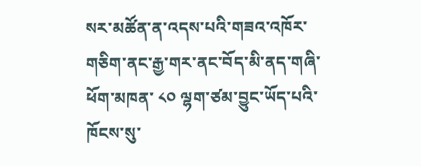སར་མཚོན་ན་འདས་པའི་གཟའ་འཁོར་གཅིག་ནང་རྒྱ་གར་ནང་བོད་མི་ནད་གཞི་ཕོག་མཁན་ ༨༠ ལྷག་ཙམ་བྱུང་ཡོད་པའི་ཁོངས་སུ་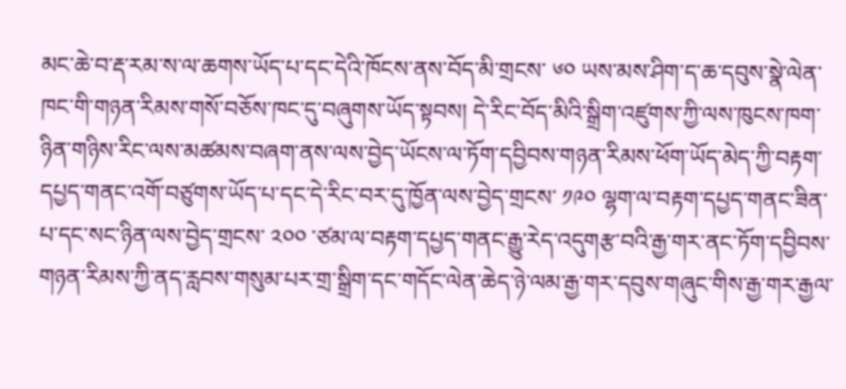མང་ཆེ་བ་རྡ་རམ་ས་ལ་ཆགས་ཡོད་པ་དང་དེའི་ཁོངས་ནས་བོད་མི་གྲངས་ ༦༠ ཡས་མས་ཤིག་ད་ཆ་དབུས་སྣེ་ལེན་ཁང་གི་གཉན་རིམས་གསོ་བཅོས་ཁང་དུ་བཞུགས་ཡོད་སྟབས། དེ་རིང་བོད་མིའི་སྒྲིག་འཛུགས་ཀྱི་ལས་ཁུངས་ཁག་ཉིན་གཉིས་རིང་ལས་མཚམས་བཞག་ནས་ལས་བྱེད་ཡོངས་ལ་ཏོག་དབྱིབས་གཉན་རིམས་ཕོག་ཡོད་མེད་ཀྱི་བརྟག་དཔྱད་གནང་འགོ་བཙུགས་ཡོད་པ་དང་དེ་རིང་བར་དུ་ཁྱོན་ལས་བྱེད་གྲངས་ ༡༩༠ ལྷག་ལ་བརྟག་དཔྱད་གནང་ཟིན་པ་དང་སང་ཉིན་ལས་བྱེད་གྲངས་ ༢༠༠ ་ཙམ་ལ་བརྟག་དཔྱད་གནང་རྒྱུ་རེད་འདུགརྩ་བའི་རྒྱ་གར་ནང་ཏོག་དབྱིབས་གཉན་རིམས་ཀྱི་ནད་རླབས་གསུམ་པར་གྲ་སྒྲིག་དང་གདོང་ལེན་ཆེད་ཉེ་ལམ་རྒྱ་གར་དབུས་གཞུང་གིས་རྒྱ་གར་རྒྱལ་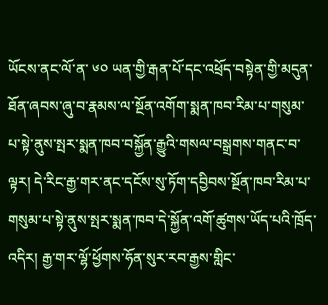ཡོངས་ནང་ལོ་ན་ ༦༠ ཡན་གྱི་རྒན་པོ་དང་འཕྲོད་བསྟེན་གྱི་མདུན་ཐོན་ཞབས་ཞུ་བ་རྣམས་ལ་སྔོན་འགོག་སྨན་ཁབ་རིམ་པ་གསུམ་པ་སྟེ་ནུས་སྤར་སྨན་ཁབ་བསྐྱོན་རྒྱུའི་གསལ་བསྒྲགས་གནང་བ་ལྟར། དེ་རིང་རྒྱ་གར་ནང་དངོས་སུ་ཏོག་དབྱིབས་སྔོན་ཁབ་རིམ་པ་གསུམ་པ་སྟེ་ནུས་སྤར་སྨན་ཁབ་དེ་སྐྱོན་འགོ་ཚུགས་ཡོད་པའི་ཁྲོད་འདིར། རྒྱ་གར་ལྷོ་ཕྱོགས་ཧོན་སུར་རབ་རྒྱས་གླིང་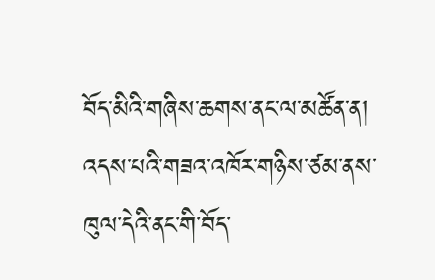བོད་མིའི་གཞིས་ཆགས་ནང་ལ་མཚོན་ན། འདས་པའི་གཟའ་འཁོར་གཉིས་ཙམ་ནས་ཁུལ་དེའི་ནང་གི་བོད་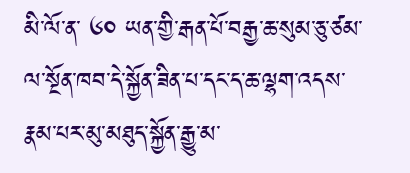མི་ལོ་ན་ ༦༠ ཡན་གྱི་རྒན་པོ་བརྒྱ་ཆ་སུམ་ཅུ་ཙམ་ལ་སྔོན་ཁབ་དེ་སྐྱོན་ཟིན་པ་དང་ད་ཆ་ལྷག་འདས་རྣམ་པར་མུ་མཐུད་སྐྱོན་རྒྱུ་མ་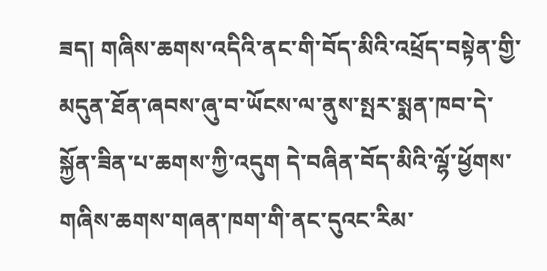ཟད། གཞིས་ཆགས་འདིའི་ནང་གི་བོད་མིའི་འཕྲོད་བསྟེན་གྱི་མདུན་ཐོན་ཞབས་ཞུ་བ་ཡོངས་ལ་ནུས་སྤར་སྨན་ཁབ་དེ་སྐྱོན་ཟིན་པ་ཆགས་ཀྱི་འདུག དེ་བཞིན་བོད་མིའི་ལྷོ་ཕྱོགས་གཞིས་ཆགས་གཞན་ཁག་གི་ནང་དུའང་རིམ་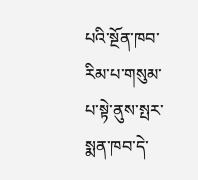པའི་སྔོན་ཁབ་རིམ་པ་གསུམ་པ་སྟེ་ནུས་སྤར་སྨན་ཁབ་དེ་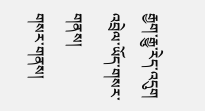རྒྱག་རྒྱུ་རེད་འདུག
འབྲེལ་ཡོད་གསར་གནས།
གསར་གནས།